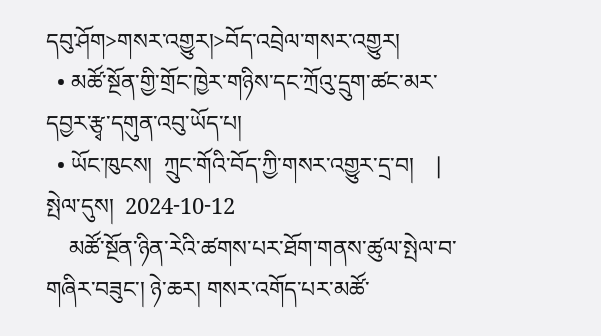དབུ་ཤོག>གསར་འགྱུར།>བོད་འབྲེལ་གསར་འགྱུར།
  • མཚོ་སྔོན་གྱི་གྲོང་ཁྱེར་གཉིས་དང་ཀྲོའུ་དྲུག་ཚང་མར་དབྱར་རྩྭ་དགུན་འབུ་ཡོད་པ།
  • ཡོང་ཁུངས།  ཀྲུང་གོའི་བོད་ཀྱི་གསར་འགྱུར་དྲ་བ།    |     སྤེལ་དུས།  2024-10-12
    མཚོ་སྔོན་ཉིན་རེའི་ཚགས་པར་ཐོག་གནས་ཚུལ་སྤེལ་བ་གཞིར་བཟུང་། ཉེ་ཆར། གསར་འགོད་པར་མཚོ་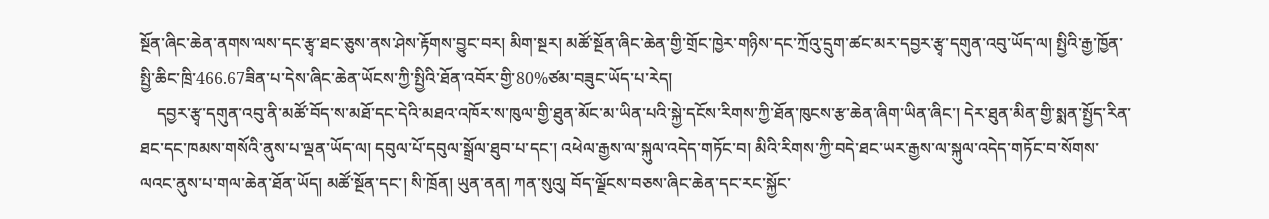སྔོན་ཞིང་ཆེན་ནགས་ལས་དང་རྩྭ་ཐང་ཅུས་ནས་ཤེས་རྟོགས་བྱུང་བར། མིག་སྔར། མཚོ་སྔོན་ཞིང་ཆེན་གྱི་གྲོང་ཁྱེར་གཉིས་དང་ཀྲོའུ་དྲུག་ཚང་མར་དབྱར་རྩྭ་དགུན་འབུ་ཡོད་ལ། སྤྱིའི་རྒྱ་ཁྱོན་སྤྱི་ཆིང་ཁྲི་466.67ཟིན་པ་དེས་ཞིང་ཆེན་ཡོངས་ཀྱི་སྤྱིའི་ཐོན་འབོར་གྱི་80%ཙམ་བཟུང་ཡོད་པ་རེད།
    དབྱར་རྩྭ་དགུན་འབུ་ནི་མཚོ་བོད་ས་མཐོ་དང་དེའི་མཐའ་འཁོར་ས་ཁུལ་གྱི་ཐུན་མོང་མ་ཡིན་པའི་སྐྱེ་དངོས་རིགས་ཀྱི་ཐོན་ཁུངས་རྩ་ཆེན་ཞིག་ཡིན་ཞིང་། དེར་ཐུན་མིན་གྱི་སྨན་སྤྱོད་རིན་ཐང་དང་ཁམས་གསོའི་ནུས་པ་ལྡན་ཡོད་ལ། དབུལ་པོ་དབུལ་སྒྲོལ་ཐུབ་པ་དང་། འཕེལ་རྒྱས་ལ་སྐུལ་འདེད་གཏོང་བ། མིའི་རིགས་ཀྱི་བདེ་ཐང་ཡར་རྒྱས་ལ་སྐུལ་འདེད་གཏོང་བ་སོགས་ལའང་ནུས་པ་གལ་ཆེན་ཐོན་ཡོད། མཚོ་སྔོན་དང་། སི་ཁྲོན། ཡུན་ནན། ཀན་སུའུ། བོད་ལྗོངས་བཅས་ཞིང་ཆེན་དང་རང་སྐྱོང་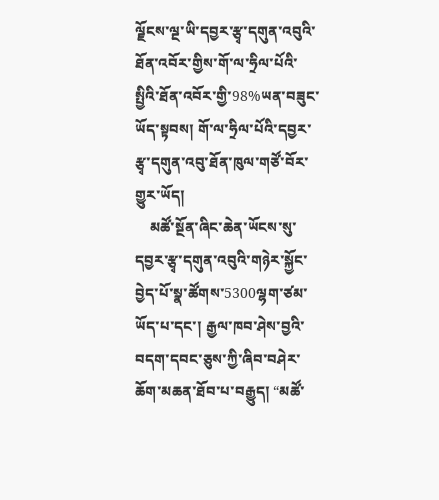ལྗོངས་ལྔ་ཡི་དབྱར་རྩྭ་དགུན་འབུའི་ཐོན་འབོར་གྱིས་གོ་ལ་ཧྲིལ་པོའི་སྤྱིའི་ཐོན་འབོར་གྱི་98%ཡན་བཟུང་ཡོད་སྟབས། གོ་ལ་ཧྲིལ་པོའི་དབྱར་རྩྭ་དགུན་འབུ་ཐོན་ཁུལ་གཙོ་བོར་གྱུར་ཡོད།
    མཚོ་སྔོན་ཞིང་ཆེན་ཡོངས་སུ་དབྱར་རྩྭ་དགུན་འབུའི་གཉེར་སྐྱོང་བྱེད་པོ་སྣ་ཚོགས་5300ལྷག་ཙམ་ཡོད་པ་དང་། རྒྱལ་ཁབ་ཤེས་བྱའི་བདག་དབང་ཅུས་ཀྱི་ཞིབ་བཤེར་ཆོག་མཆན་ཐོབ་པ་བརྒྱུད། “མཚོ་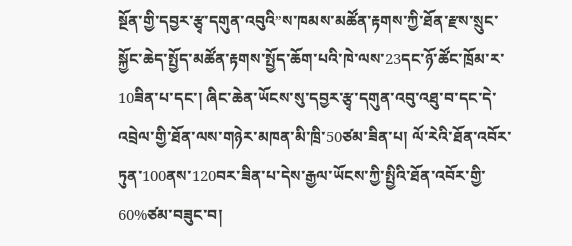སྔོན་གྱི་དབྱར་རྩྭ་དགུན་འབུའི”ས་ཁམས་མཚོན་རྟགས་ཀྱི་ཐོན་རྫས་སྲུང་སྐྱོང་ཆེད་སྤྱོད་མཚོན་རྟགས་སྤྱོད་ཆོག་པའི་ཁེ་ལས་23དང་ཉོ་ཚོང་ཁྲོམ་ར་10ཟིན་པ་དང་། ཞིང་ཆེན་ཡོངས་སུ་དབྱར་རྩྭ་དགུན་འབུ་འཐུ་བ་དང་དེ་འབྲེལ་གྱི་ཐོན་ལས་གཉེར་མཁན་མི་ཁྲི་50ཙམ་ཟིན་པ། ལོ་རེའི་ཐོན་འབོར་ཏུན་100ནས་120བར་ཟིན་པ་དེས་རྒྱལ་ཡོངས་ཀྱི་སྤྱིའི་ཐོན་འབོར་གྱི་60%ཙམ་བཟུང་བ།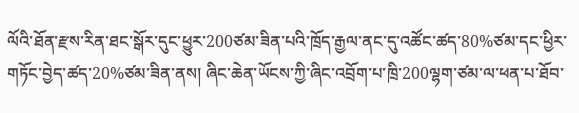ལོའི་ཐོན་རྫས་རིན་ཐང་སྒོར་དུང་ཕྱུར་200ཙམ་ཟིན་པའི་ཁྲོད་རྒྱལ་ནང་དུ་འཚོང་ཚད་80%ཙམ་དང་ཕྱིར་གཏོང་བྱེད་ཚད་20%ཙམ་ཟིན་ནས། ཞིང་ཆེན་ཡོངས་ཀྱི་ཞིང་འབྲོག་པ་ཁྲི་200ལྷག་ཙམ་ལ་ཕན་པ་ཐོབ་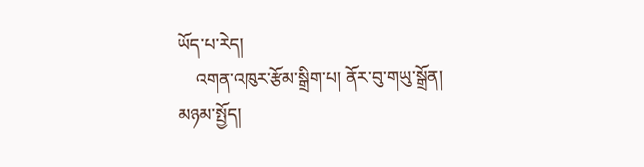ཡོད་པ་རེད།
    འགན་འཁུར་རྩོམ་སྒྲིག་པ། ནོར་བུ་གཡུ་སྒྲོན།
མཉམ་སྤྱོད།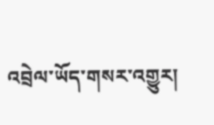འབྲེལ་ཡོད་གསར་འགྱུར།